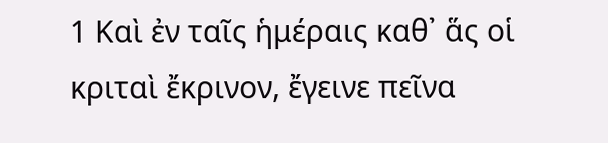1 Καὶ ἐν ταῖς ἡμέραις καθ᾿ ἅς οἱ κριταὶ ἔκρινον, ἔγεινε πεῖνα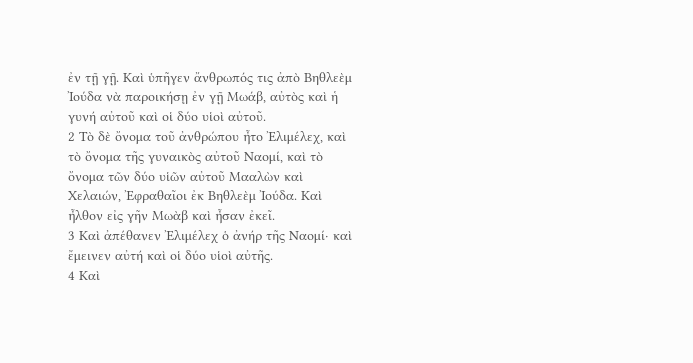ἐν τῇ γῇ. Καὶ ὑπῆγεν ἄνθρωπός τις ἀπὸ Βηθλεὲμ Ἰούδα νὰ παροικήσῃ ἐν γῇ Μωάβ, αὐτὸς καὶ ἡ γυνή αὐτοῦ καὶ οἱ δύο υἱοὶ αὐτοῦ.
2 Τὸ δὲ ὄνομα τοῦ ἀνθρώπου ἦτο Ἐλιμέλεχ, καὶ τὸ ὄνομα τῆς γυναικὸς αὐτοῦ Ναομί, καὶ τὸ ὄνομα τῶν δύο υἱῶν αὐτοῦ Μααλὼν καὶ Χελαιών, Ἐφραθαῖοι ἐκ Βηθλεὲμ Ἰούδα. Καὶ ἦλθον εἰς γῆν Μωὰβ καὶ ἦσαν ἐκεῖ.
3 Καὶ ἀπέθανεν Ἐλιμέλεχ ὁ ἀνήρ τῆς Ναομί· καὶ ἔμεινεν αὐτή καὶ οἱ δύο υἱοὶ αὐτῆς.
4 Καὶ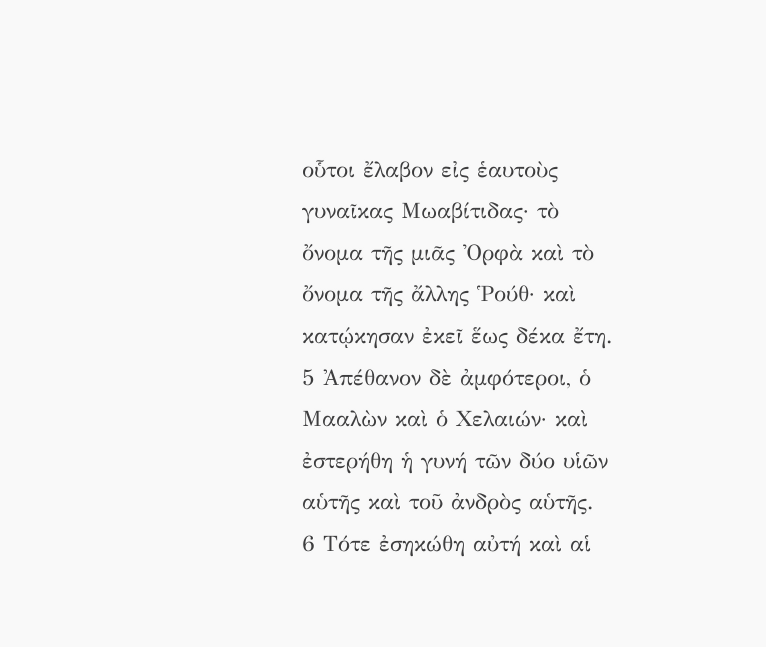οὗτοι ἔλαβον εἰς ἑαυτοὺς γυναῖκας Μωαβίτιδας· τὸ ὄνομα τῆς μιᾶς Ὀρφὰ καὶ τὸ ὄνομα τῆς ἄλλης Ῥούθ· καὶ κατῴκησαν ἐκεῖ ἕως δέκα ἔτη.
5 Ἀπέθανον δὲ ἀμφότεροι, ὁ Μααλὼν καὶ ὁ Χελαιών· καὶ ἐστερήθη ἡ γυνή τῶν δύο υἱῶν αὑτῆς καὶ τοῦ ἀνδρὸς αὑτῆς.
6 Τότε ἐσηκώθη αὐτή καὶ αἱ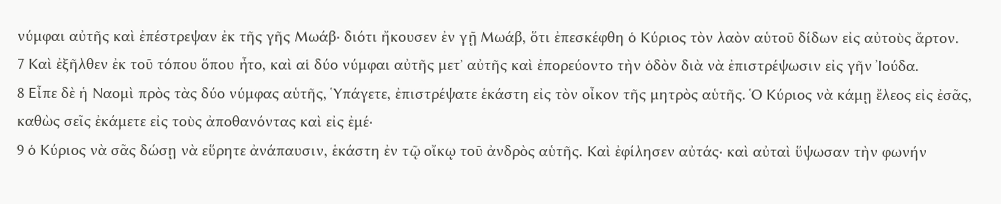νύμφαι αὐτῆς καὶ ἐπέστρεψαν ἐκ τῆς γῆς Μωάβ· διότι ἤκουσεν ἐν γῇ Μωάβ, ὅτι ἐπεσκέφθη ὁ Κύριος τὸν λαὸν αὑτοῦ δίδων εἰς αὐτοὺς ἄρτον.
7 Καὶ ἐξῆλθεν ἐκ τοῦ τόπου ὅπου ἦτο, καὶ αἱ δύο νύμφαι αὐτῆς μετ᾿ αὐτῆς καὶ ἐπορεύοντο τὴν ὁδὸν διὰ νὰ ἐπιστρέψωσιν εἰς γῆν Ἰούδα.
8 Εἶπε δὲ ἡ Ναομὶ πρὸς τὰς δύο νύμφας αὑτῆς, Ὑπάγετε, ἐπιστρέψατε ἑκάστη εἰς τὸν οἶκον τῆς μητρὸς αὑτῆς. Ὁ Κύριος νὰ κάμῃ ἔλεος εἰς ἐσᾶς, καθὼς σεῖς ἐκάμετε εἰς τοὺς ἀποθανόντας καὶ εἰς ἐμέ·
9 ὁ Κύριος νὰ σᾶς δώσῃ νὰ εὕρητε ἀνάπαυσιν, ἑκάστη ἐν τῷ οἴκῳ τοῦ ἀνδρὸς αὑτῆς. Καὶ ἐφίλησεν αὐτάς· καὶ αὐταὶ ὕψωσαν τὴν φωνήν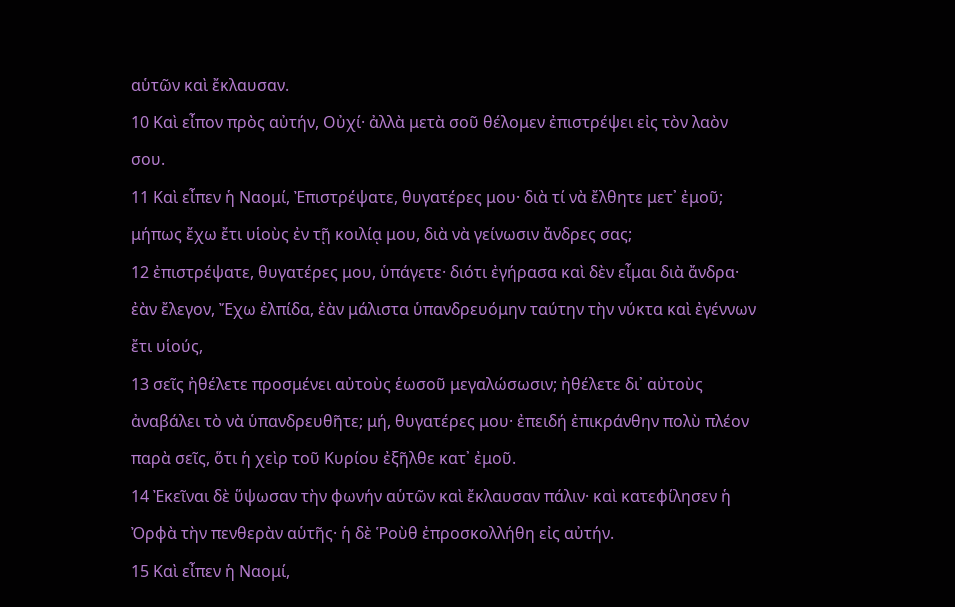αὑτῶν καὶ ἔκλαυσαν.
10 Καὶ εἶπον πρὸς αὐτήν, Οὐχί· ἀλλὰ μετὰ σοῦ θέλομεν ἐπιστρέψει εἰς τὸν λαὸν σου.
11 Καὶ εἶπεν ἡ Ναομί, Ἐπιστρέψατε, θυγατέρες μου· διὰ τί νὰ ἔλθητε μετ᾿ ἐμοῦ; μήπως ἔχω ἔτι υἱοὺς ἐν τῇ κοιλίᾳ μου, διὰ νὰ γείνωσιν ἄνδρες σας;
12 ἐπιστρέψατε, θυγατέρες μου, ὑπάγετε· διότι ἐγήρασα καὶ δὲν εἶμαι διὰ ἄνδρα· ἐὰν ἔλεγον, Ἔχω ἐλπίδα, ἐὰν μάλιστα ὑπανδρευόμην ταύτην τὴν νύκτα καὶ ἐγέννων ἔτι υἱούς,
13 σεῖς ἠθέλετε προσμένει αὐτοὺς ἑωσοῦ μεγαλώσωσιν; ἠθέλετε δι᾿ αὐτοὺς ἀναβάλει τὸ νὰ ὑπανδρευθῆτε; μή, θυγατέρες μου· ἐπειδή ἐπικράνθην πολὺ πλέον παρὰ σεῖς, ὅτι ἡ χεὶρ τοῦ Κυρίου ἐξῆλθε κατ᾿ ἐμοῦ.
14 Ἐκεῖναι δὲ ὕψωσαν τὴν φωνήν αὑτῶν καὶ ἔκλαυσαν πάλιν· καὶ κατεφίλησεν ἡ Ὀρφὰ τὴν πενθερὰν αὑτῆς· ἡ δὲ Ῥοὺθ ἐπροσκολλήθη εἰς αὐτήν.
15 Καὶ εἶπεν ἡ Ναομί,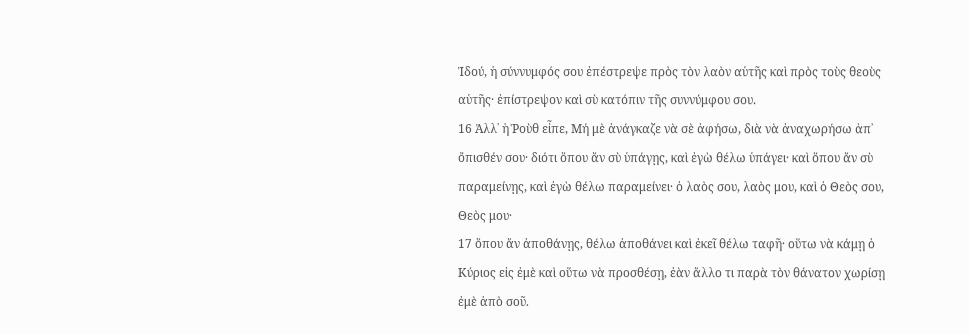Ἰδού, ἡ σύννυμφός σου ἐπέστρεψε πρὸς τὸν λαὸν αὑτῆς καὶ πρὸς τοὺς θεοὺς αὑτῆς· ἐπίστρεψον καὶ σὺ κατόπιν τῆς συννύμφου σου.
16 Ἀλλ᾿ ἡ Ῥοὺθ εἶπε, Μή μὲ ἀνάγκαζε νὰ σὲ ἀφήσω, διὰ νὰ ἀναχωρήσω ἀπ᾿ ὄπισθέν σου· διότι ὅπου ἄν σὺ ὑπάγῃς, καὶ ἐγὼ θέλω ὑπάγει· καὶ ὅπου ἄν σὺ παραμείνῃς, καὶ ἐγὼ θέλω παραμείνει· ὁ λαὸς σου, λαὸς μου, καὶ ὁ Θεὸς σου, Θεὸς μου·
17 ὅπου ἄν ἀποθάνῃς, θέλω ἀποθάνει καὶ ἐκεῖ θέλω ταφῆ· οὕτω νὰ κάμῃ ὁ Κύριος εἰς ἐμὲ καὶ οὕτω νὰ προσθέσῃ, ἐὰν ἄλλο τι παρὰ τὸν θάνατον χωρίσῃ ἐμὲ ἀπὸ σοῦ.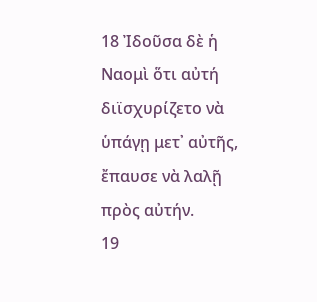18 Ἰδοῦσα δὲ ἡ Ναομὶ ὅτι αὐτή διϊσχυρίζετο νὰ ὑπάγῃ μετ᾿ αὐτῆς, ἔπαυσε νὰ λαλῇ πρὸς αὐτήν.
19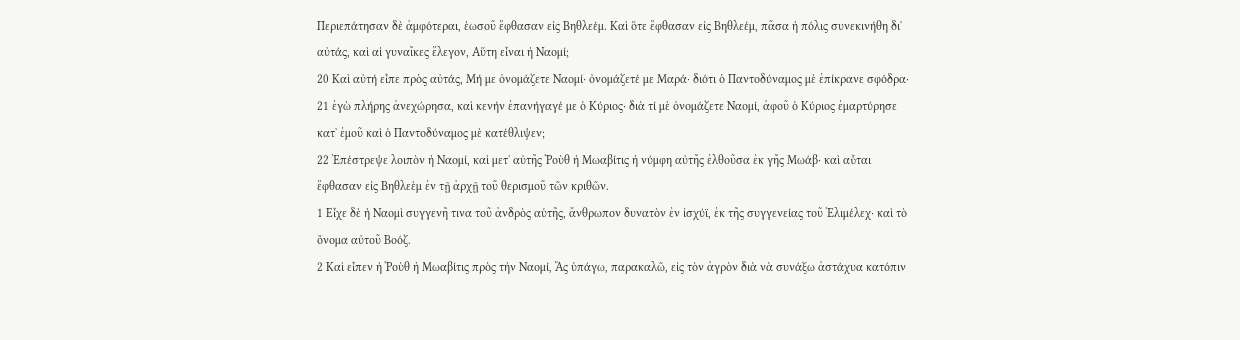Περιεπάτησαν δὲ ἀμφότεραι, ἑωσοῦ ἔφθασαν εἰς Βηθλεέμ. Καὶ ὅτε ἔφθασαν εἰς Βηθλεέμ, πᾶσα ἡ πόλις συνεκινήθη δι᾿ αὐτάς, καὶ αἱ γυναῖκες ἔλεγον, Αὕτη εἶναι ἡ Ναομί;
20 Καὶ αὐτή εἶπε πρὸς αὐτάς, Μή με ὀνομάζετε Ναομί· ὀνομάζετέ με Μαρά· διότι ὁ Παντοδύναμος μὲ ἐπίκρανε σφόδρα·
21 ἐγὼ πλήρης ἀνεχώρησα, καὶ κενήν ἐπανήγαγέ με ὁ Κύριος· διὰ τί μὲ ὀνομάζετε Ναομί, ἀφοῦ ὁ Κύριος ἐμαρτύρησε κατ᾿ ἐμοῦ καὶ ὁ Παντοδύναμος μὲ κατέθλιψεν;
22 Ἐπέστρεψε λοιπὸν ἡ Ναομί, καὶ μετ᾿ αὐτῆς Ῥοὺθ ἡ Μωαβίτις ἡ νύμφη αὐτῆς ἐλθοῦσα ἐκ γῆς Μωάβ· καὶ αὗται ἔφθασαν εἰς Βηθλεὲμ ἐν τῇ ἀρχῇ τοῦ θερισμοῦ τῶν κριθῶν.
1 Εἶχε δὲ ἡ Ναομὶ συγγενῆ τινα τοῦ ἀνδρὸς αὑτῆς, ἄνθρωπον δυνατὸν ἐν ἰσχύϊ, ἐκ τῆς συγγενείας τοῦ Ἐλιμέλεχ· καὶ τὸ ὄνομα αὐτοῦ Βοόζ.
2 Καὶ εἶπεν ἡ Ῥοὺθ ἡ Μωαβίτις πρὸς τὴν Ναομί, Ἄς ὑπάγω, παρακαλῶ, εἰς τὸν ἀγρὸν διὰ νὰ συνάξω ἀστάχυα κατόπιν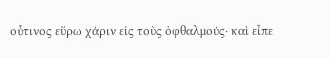οὗτινος εὕρω χάριν εἰς τοὺς ὀφθαλμούς· καὶ εἶπε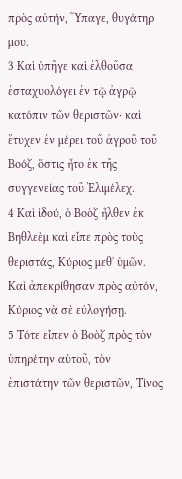πρὸς αὐτήν, Ὕπαγε, θυγάτηρ μου.
3 Καὶ ὑπῆγε καὶ ἐλθοῦσα ἐσταχυολόγει ἐν τῷ ἀγρῷ κατόπιν τῶν θεριστῶν· καὶ ἔτυχεν ἐν μέρει τοῦ ἀγροῦ τοῦ Βοόζ, ὅστις ἦτο ἐκ τῆς συγγενείας τοῦ Ἐλιμέλεχ.
4 Καὶ ἰδού, ὁ Βοὸζ ἦλθεν ἐκ Βηθλεὲμ καὶ εἶπε πρὸς τοὺς θεριστάς, Κύριος μεθ᾿ ὑμῶν. Καὶ ἀπεκρίθησαν πρὸς αὐτόν, Κύριος νὰ σὲ εὐλογήσῃ.
5 Τότε εἶπεν ὁ Βοὸζ πρὸς τὸν ὑπηρέτην αὑτοῦ, τὸν ἐπιστάτην τῶν θεριστῶν, Τίνος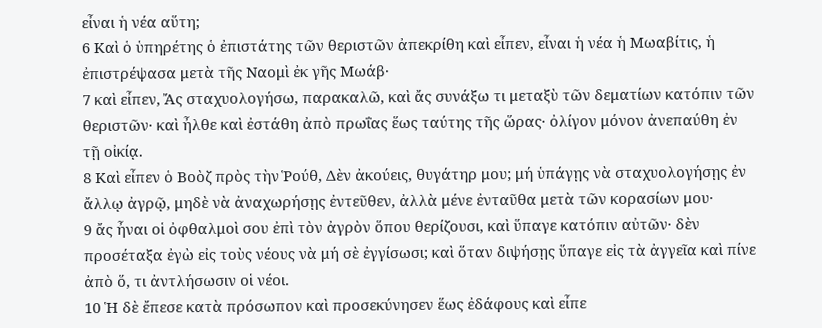εἶναι ἡ νέα αὕτη;
6 Καὶ ὁ ὑπηρέτης ὁ ἐπιστάτης τῶν θεριστῶν ἀπεκρίθη καὶ εἶπεν, εἶναι ἡ νέα ἡ Μωαβίτις, ἡ ἐπιστρέψασα μετὰ τῆς Ναομὶ ἐκ γῆς Μωάβ·
7 καὶ εἶπεν, Ἄς σταχυολογήσω, παρακαλῶ, καὶ ἄς συνάξω τι μεταξὺ τῶν δεματίων κατόπιν τῶν θεριστῶν· καὶ ἦλθε καὶ ἐστάθη ἀπὸ πρωΐας ἕως ταύτης τῆς ὥρας· ὀλίγον μόνον ἀνεπαύθη ἐν τῇ οἰκίᾳ.
8 Καὶ εἶπεν ὁ Βοὸζ πρὸς τὴν Ῥούθ, Δὲν ἀκούεις, θυγάτηρ μου; μή ὑπάγῃς νὰ σταχυολογήσῃς ἐν ἄλλῳ ἀγρῷ, μηδὲ νὰ ἀναχωρήσῃς ἐντεῦθεν, ἀλλὰ μένε ἐνταῦθα μετὰ τῶν κορασίων μου·
9 ἄς ἦναι οἱ ὀφθαλμοὶ σου ἐπὶ τὸν ἀγρὸν ὅπου θερίζουσι, καὶ ὕπαγε κατόπιν αὐτῶν· δὲν προσέταξα ἐγὼ εἰς τοὺς νέους νὰ μή σὲ ἐγγίσωσι; καὶ ὅταν διψήσῃς ὕπαγε εἰς τὰ ἀγγεῖα καὶ πίνε ἀπὸ ὅ, τι ἀντλήσωσιν οἱ νέοι.
10 Ἡ δὲ ἔπεσε κατὰ πρόσωπον καὶ προσεκύνησεν ἕως ἐδάφους καὶ εἶπε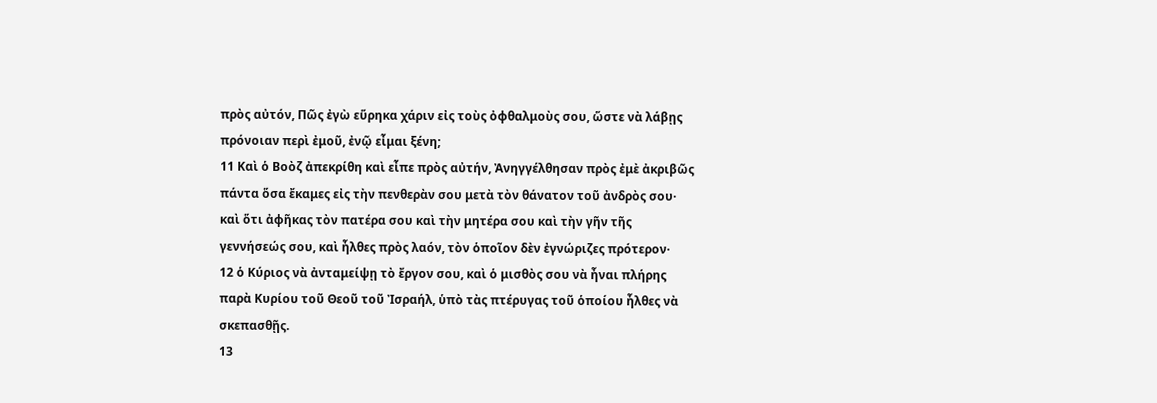πρὸς αὐτόν, Πῶς ἐγὼ εὕρηκα χάριν εἰς τοὺς ὀφθαλμοὺς σου, ὥστε νὰ λάβῃς πρόνοιαν περὶ ἐμοῦ, ἐνῷ εἶμαι ξένη;
11 Καὶ ὁ Βοὸζ ἀπεκρίθη καὶ εἶπε πρὸς αὐτήν, Ἀνηγγέλθησαν πρὸς ἐμὲ ἀκριβῶς πάντα ὅσα ἔκαμες εἰς τὴν πενθερὰν σου μετὰ τὸν θάνατον τοῦ ἀνδρὸς σου· καὶ ὅτι ἀφῆκας τὸν πατέρα σου καὶ τὴν μητέρα σου καὶ τὴν γῆν τῆς γεννήσεώς σου, καὶ ἦλθες πρὸς λαόν, τὸν ὁποῖον δὲν ἐγνώριζες πρότερον·
12 ὁ Κύριος νὰ ἀνταμείψῃ τὸ ἔργον σου, καὶ ὁ μισθὸς σου νὰ ἦναι πλήρης παρὰ Κυρίου τοῦ Θεοῦ τοῦ Ἰσραήλ, ὑπὸ τὰς πτέρυγας τοῦ ὁποίου ἦλθες νὰ σκεπασθῇς.
13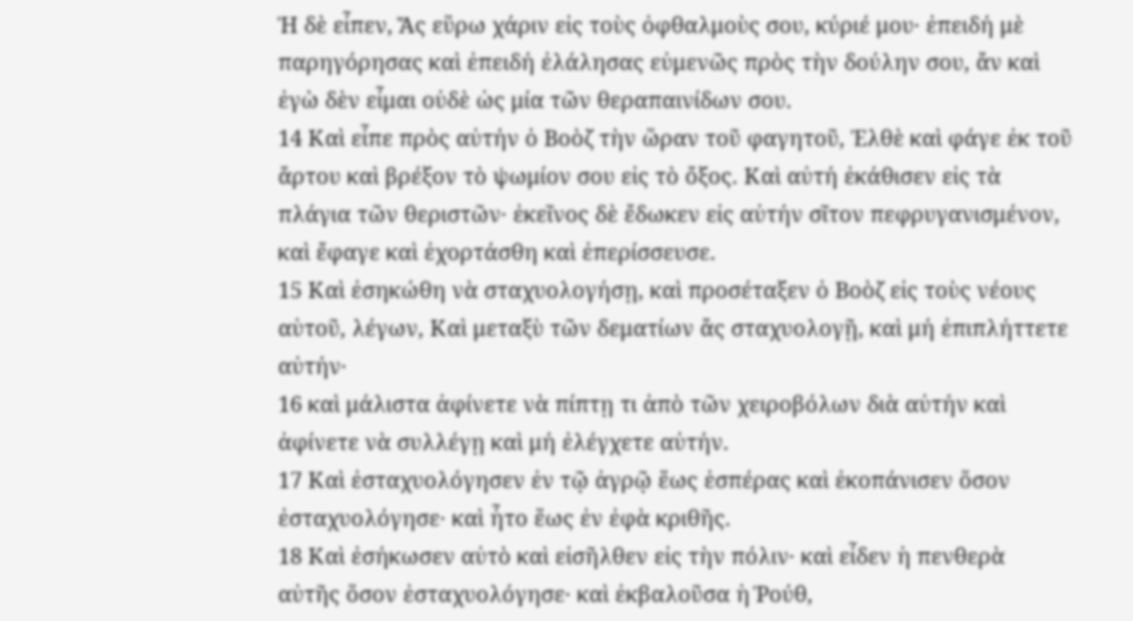Ἡ δὲ εἶπεν, Ἄς εὕρω χάριν εἰς τοὺς ὀφθαλμοὺς σου, κύριέ μου· ἐπειδή μὲ παρηγόρησας καὶ ἐπειδή ἐλάλησας εὐμενῶς πρὸς τὴν δούλην σου, ἄν καὶ ἐγὼ δὲν εἶμαι οὐδὲ ὡς μία τῶν θεραπαινίδων σου.
14 Καὶ εἶπε πρὸς αὐτήν ὁ Βοὸζ τὴν ὥραν τοῦ φαγητοῦ, Ἐλθὲ καὶ φάγε ἐκ τοῦ ἄρτου καὶ βρέξον τὸ ψωμίον σου εἰς τὸ ὄξος. Καὶ αὐτή ἐκάθισεν εἰς τὰ πλάγια τῶν θεριστῶν· ἐκεῖνος δὲ ἔδωκεν εἰς αὐτήν σῖτον πεφρυγανισμένον, καὶ ἔφαγε καὶ ἐχορτάσθη καὶ ἐπερίσσευσε.
15 Καὶ ἐσηκώθη νὰ σταχυολογήσῃ, καὶ προσέταξεν ὁ Βοὸζ εἰς τοὺς νέους αὑτοῦ, λέγων, Καὶ μεταξὺ τῶν δεματίων ἄς σταχυολογῇ, καὶ μή ἐπιπλήττετε αὐτήν·
16 καὶ μάλιστα ἀφίνετε νὰ πίπτῃ τι ἀπὸ τῶν χειροβόλων διὰ αὐτήν καὶ ἀφίνετε νὰ συλλέγῃ καὶ μή ἐλέγχετε αὐτήν.
17 Καὶ ἐσταχυολόγησεν ἐν τῷ ἀγρῷ ἕως ἑσπέρας καὶ ἐκοπάνισεν ὅσον ἐσταχυολόγησε· καὶ ἦτο ἕως ἐν ἐφὰ κριθῆς.
18 Καὶ ἐσήκωσεν αὐτὸ καὶ εἰσῆλθεν εἰς τὴν πόλιν· καὶ εἶδεν ἡ πενθερὰ αὐτῆς ὅσον ἐσταχυολόγησε· καὶ ἐκβαλοῦσα ἡ Ῥούθ,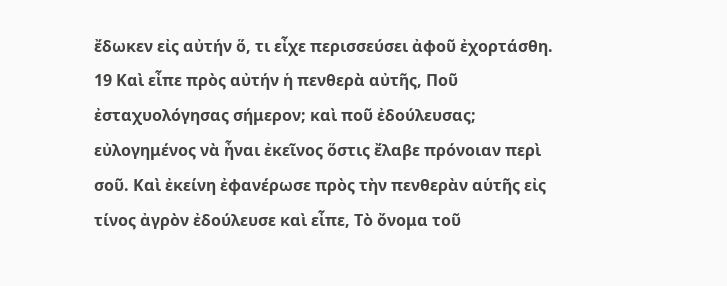ἔδωκεν εἰς αὐτήν ὅ, τι εἶχε περισσεύσει ἀφοῦ ἐχορτάσθη.
19 Καὶ εἶπε πρὸς αὐτήν ἡ πενθερὰ αὐτῆς, Ποῦ ἐσταχυολόγησας σήμερον; καὶ ποῦ ἐδούλευσας; εὐλογημένος νὰ ἦναι ἐκεῖνος ὅστις ἔλαβε πρόνοιαν περὶ σοῦ. Καὶ ἐκείνη ἐφανέρωσε πρὸς τὴν πενθερὰν αὑτῆς εἰς τίνος ἀγρὸν ἐδούλευσε καὶ εἶπε, Τὸ ὄνομα τοῦ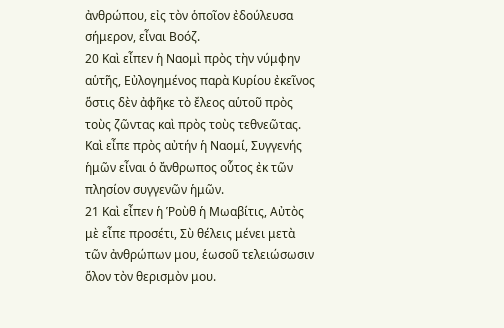ἀνθρώπου, εἰς τὸν ὁποῖον ἐδούλευσα σήμερον, εἶναι Βοόζ.
20 Καὶ εἶπεν ἡ Ναομὶ πρὸς τὴν νύμφην αὑτῆς, Εὐλογημένος παρὰ Κυρίου ἐκεῖνος ὅστις δὲν ἀφῆκε τὸ ἔλεος αὑτοῦ πρὸς τοὺς ζῶντας καὶ πρὸς τοὺς τεθνεῶτας. Καὶ εἶπε πρὸς αὐτήν ἡ Ναομί, Συγγενής ἡμῶν εἶναι ὁ ἄνθρωπος οὗτος ἐκ τῶν πλησίον συγγενῶν ἡμῶν.
21 Καὶ εἶπεν ἡ Ῥοὺθ ἡ Μωαβίτις, Αὐτὸς μὲ εἶπε προσέτι, Σὺ θέλεις μένει μετὰ τῶν ἀνθρώπων μου, ἑωσοῦ τελειώσωσιν ὅλον τὸν θερισμὸν μου.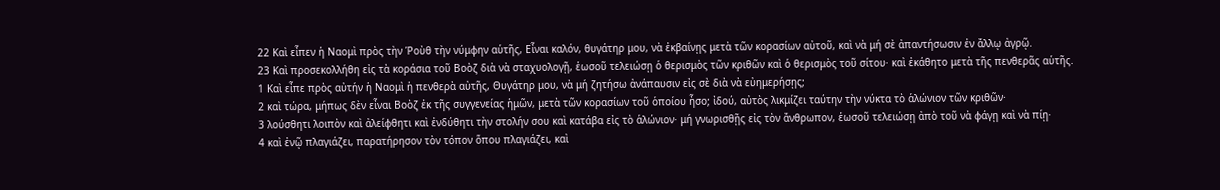22 Καὶ εἶπεν ἡ Ναομὶ πρὸς τὴν Ῥοὺθ τὴν νύμφην αὑτῆς, Εἶναι καλόν, θυγάτηρ μου, νὰ ἐκβαίνῃς μετὰ τῶν κορασίων αὐτοῦ, καὶ νὰ μή σὲ ἀπαντήσωσιν ἐν ἄλλῳ ἀγρῷ.
23 Καὶ προσεκολλήθη εἰς τὰ κοράσια τοῦ Βοὸζ διὰ νὰ σταχυολογῇ, ἑωσοῦ τελειώσῃ ὁ θερισμὸς τῶν κριθῶν καὶ ὁ θερισμὸς τοῦ σίτου· καὶ ἐκάθητο μετὰ τῆς πενθερᾶς αὑτῆς.
1 Καὶ εἶπε πρὸς αὐτήν ἡ Ναομὶ ἡ πενθερὰ αὐτῆς, Θυγάτηρ μου, νὰ μή ζητήσω ἀνάπαυσιν εἰς σὲ διὰ νὰ εὐημερήσῃς;
2 καὶ τώρα, μήπως δὲν εἶναι Βοὸζ ἐκ τῆς συγγενείας ἡμῶν, μετὰ τῶν κορασίων τοῦ ὁποίου ἦσο; ἰδού, αὐτὸς λικμίζει ταύτην τὴν νύκτα τὸ ἁλώνιον τῶν κριθῶν·
3 λούσθητι λοιπὸν καὶ ἀλείφθητι καὶ ἐνδύθητι τὴν στολήν σου καὶ κατάβα εἰς τὸ ἁλώνιον· μή γνωρισθῇς εἰς τὸν ἄνθρωπον, ἑωσοῦ τελειώσῃ ἀπὸ τοῦ νὰ φάγῃ καὶ νὰ πίῃ·
4 καὶ ἐνῷ πλαγιάζει, παρατήρησον τὸν τόπον ὅπου πλαγιάζει, καὶ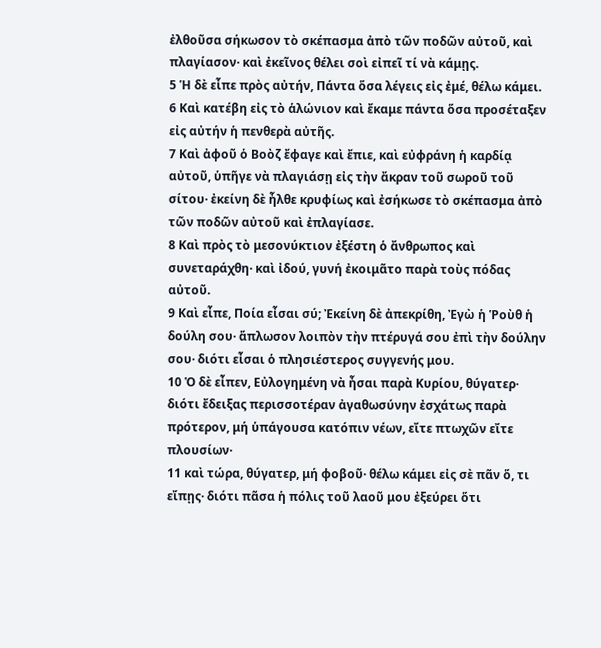ἐλθοῦσα σήκωσον τὸ σκέπασμα ἀπὸ τῶν ποδῶν αὐτοῦ, καὶ πλαγίασον· καὶ ἐκεῖνος θέλει σοὶ εἰπεῖ τί νὰ κάμῃς.
5 Ἡ δὲ εἶπε πρὸς αὐτήν, Πάντα ὅσα λέγεις εἰς ἐμέ, θέλω κάμει.
6 Καὶ κατέβη εἰς τὸ ἁλώνιον καὶ ἔκαμε πάντα ὅσα προσέταξεν εἰς αὐτήν ἡ πενθερὰ αὐτῆς.
7 Καὶ ἀφοῦ ὁ Βοὸζ ἔφαγε καὶ ἔπιε, καὶ εὐφράνη ἡ καρδίᾳ αὐτοῦ, ὑπῆγε νὰ πλαγιάσῃ εἰς τὴν ἄκραν τοῦ σωροῦ τοῦ σίτου· ἐκείνη δὲ ἦλθε κρυφίως καὶ ἐσήκωσε τὸ σκέπασμα ἀπὸ τῶν ποδῶν αὐτοῦ καὶ ἐπλαγίασε.
8 Καὶ πρὸς τὸ μεσονύκτιον ἐξέστη ὁ ἄνθρωπος καὶ συνεταράχθη· καὶ ἰδού, γυνή ἐκοιμᾶτο παρὰ τοὺς πόδας αὐτοῦ.
9 Καὶ εἶπε, Ποία εἶσαι σύ; Ἐκείνη δὲ ἀπεκρίθη, Ἐγὼ ἡ Ῥοὺθ ἡ δούλη σου· ἅπλωσον λοιπὸν τὴν πτέρυγά σου ἐπὶ τὴν δούλην σου· διότι εἶσαι ὁ πλησιέστερος συγγενής μου.
10 Ὁ δὲ εἶπεν, Εὐλογημένη νὰ ἦσαι παρὰ Κυρίου, θύγατερ· διότι ἔδειξας περισσοτέραν ἀγαθωσύνην ἐσχάτως παρὰ πρότερον, μή ὑπάγουσα κατόπιν νέων, εἴτε πτωχῶν εἴτε πλουσίων·
11 καὶ τώρα, θύγατερ, μή φοβοῦ· θέλω κάμει εἰς σὲ πᾶν ὅ, τι εἴπῃς· διότι πᾶσα ἡ πόλις τοῦ λαοῦ μου ἐξεύρει ὅτι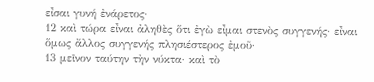εἶσαι γυνή ἐνάρετος·
12 καὶ τώρα εἶναι ἀληθὲς ὅτι ἐγὼ εἶμαι στενὸς συγγενής· εἶναι ὅμως ἄλλος συγγενής πλησιέστερος ἐμοῦ·
13 μεῖνον ταύτην τὴν νύκτα· καὶ τὸ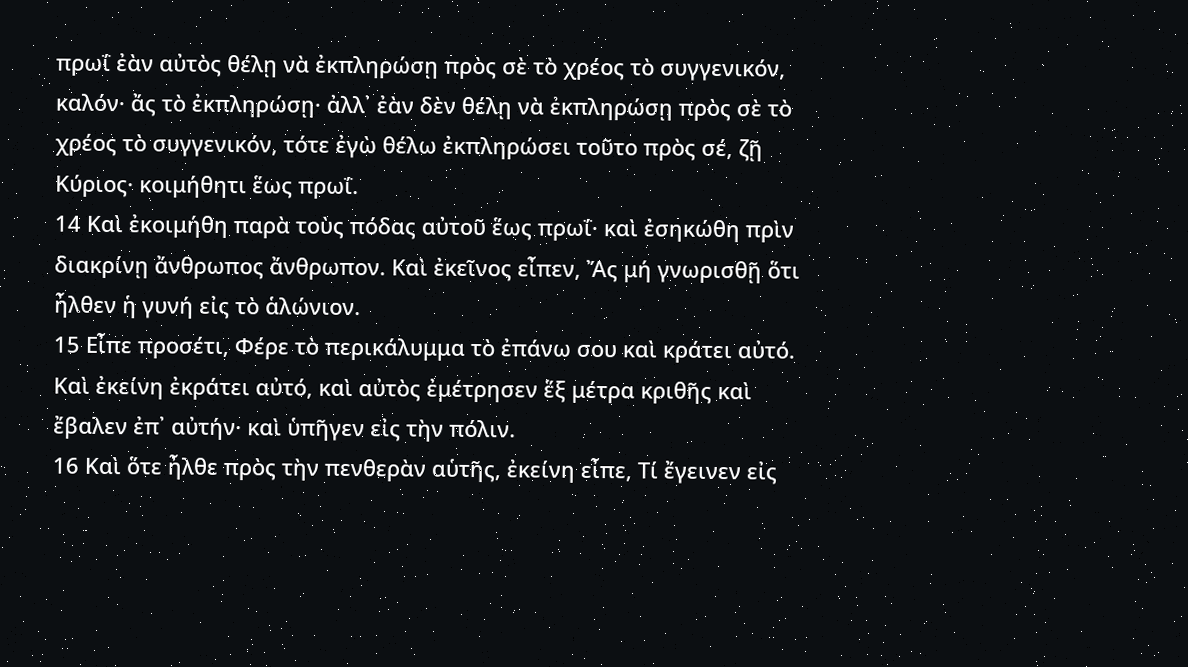πρωΐ ἐὰν αὐτὸς θέλῃ νὰ ἐκπληρώσῃ πρὸς σὲ τὸ χρέος τὸ συγγενικόν, καλόν· ἄς τὸ ἐκπληρώσῃ· ἀλλ᾿ ἐὰν δὲν θέλῃ νὰ ἐκπληρώσῃ πρὸς σὲ τὸ χρέος τὸ συγγενικόν, τότε ἐγὼ θέλω ἐκπληρώσει τοῦτο πρὸς σέ, ζῇ Κύριος· κοιμήθητι ἕως πρωΐ.
14 Καὶ ἐκοιμήθη παρὰ τοὺς πόδας αὐτοῦ ἕως πρωΐ· καὶ ἐσηκώθη πρὶν διακρίνῃ ἄνθρωπος ἄνθρωπον. Καὶ ἐκεῖνος εἶπεν, Ἄς μή γνωρισθῇ ὅτι ἦλθεν ἡ γυνή εἰς τὸ ἁλώνιον.
15 Εἶπε προσέτι, Φέρε τὸ περικάλυμμα τὸ ἐπάνω σου καὶ κράτει αὐτό. Καὶ ἐκείνη ἐκράτει αὐτό, καὶ αὐτὸς ἐμέτρησεν ἕξ μέτρα κριθῆς καὶ ἔβαλεν ἐπ᾿ αὐτήν· καὶ ὑπῆγεν εἰς τὴν πόλιν.
16 Καὶ ὅτε ἦλθε πρὸς τὴν πενθερὰν αὑτῆς, ἐκείνη εἶπε, Τί ἔγεινεν εἰς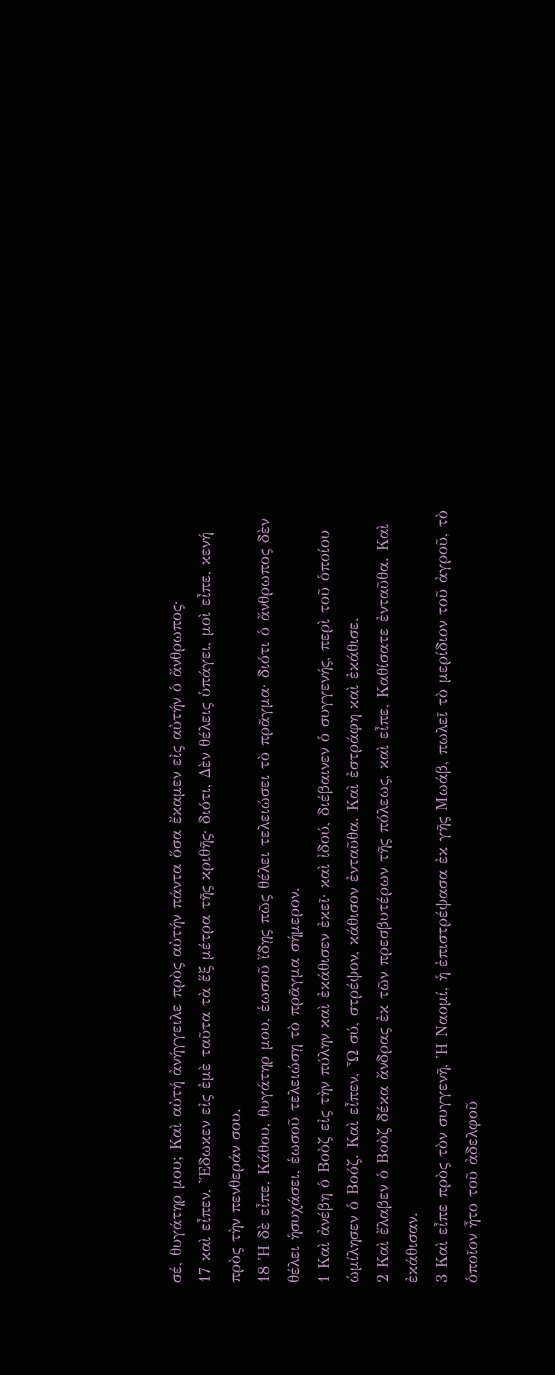σέ, θυγάτηρ μου; Καὶ αὐτή ἀνήγγειλε πρὸς αὐτήν πάντα ὅσα ἔκαμεν εἰς αὐτήν ὁ ἄνθρωπος·
17 καὶ εἶπεν, Ἔδωκεν εἰς ἐμὲ ταῦτα τὰ ἕξ μέτρα τῆς κριθῆς· διότι, Δὲν θέλεις ὑπάγει, μοὶ εἶπε, κενή πρὸς τὴν πενθεράν σου.
18 Ἡ δὲ εἶπε, Κάθου, θυγάτηρ μου, ἑωσοῦ ἴδῃς πῶς θέλει τελειώσει τὸ πρᾶγμα· διότι ὁ ἄνθρωπος δὲν θέλει ἡσυχάσει, ἑωσοῦ τελειώσῃ τὸ πρᾶγμα σήμερον.
1 Καὶ ἀνέβη ὁ Βοὸζ εἰς τὴν πύλην καὶ ἐκάθισεν ἐκεῖ· καὶ ἰδού, διέβαινεν ὁ συγγενής, περὶ τοῦ ὁποίου ὡμίλησεν ὁ Βοόζ. Καὶ εἶπεν, Ὦ σύ, στρέψον, κάθισον ἐνταῦθα. Καὶ ἐστράφη καὶ ἐκάθισε.
2 Καὶ ἔλαβεν ὁ Βοὸζ δέκα ἄνδρας ἐκ τῶν πρεσβυτέρων τῆς πόλεως, καὶ εἶπε, Καθίσατε ἐνταῦθα. Καὶ ἐκάθισαν.
3 Καὶ εἶπε πρὸς τὸν συγγενῆ, Ἡ Ναομί, ἡ ἐπιστρέψασα ἐκ γῆς Μωάβ, πωλεῖ τὸ μερίδιον τοῦ ἀγροῦ, τὸ ὁποῖον ἦτο τοῦ ἀδελφοῦ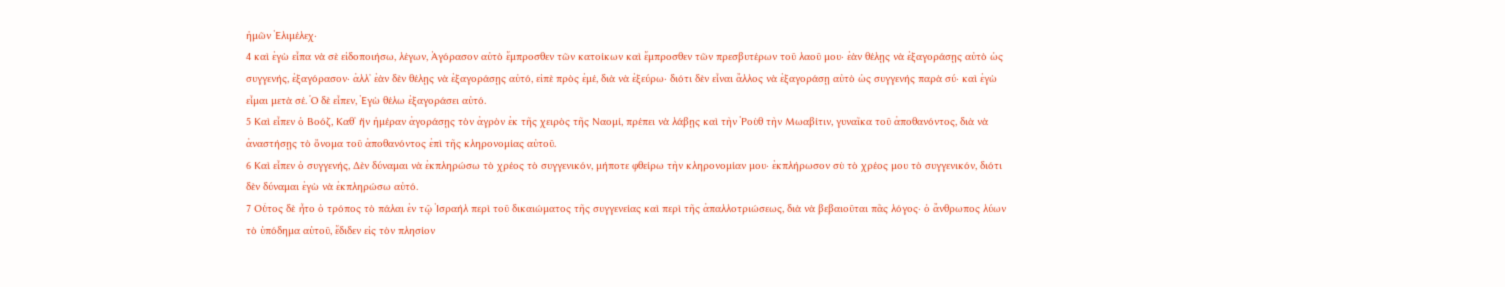ἡμῶν Ἐλιμέλεχ·
4 καὶ ἐγὼ εἶπα νὰ σὲ εἰδοποιήσω, λέγων, Ἀγόρασον αὐτὸ ἔμπροσθεν τῶν κατοίκων καὶ ἔμπροσθεν τῶν πρεσβυτέρων τοῦ λαοῦ μου· ἐὰν θέλῃς νὰ ἐξαγοράσῃς αὐτὸ ὡς συγγενής, ἐξαγόρασον· ἀλλ᾿ ἐὰν δὲν θέλῃς νὰ ἐξαγοράσῃς αὐτό, εἰπὲ πρὸς ἐμέ, διὰ νὰ ἐξεύρω· διότι δὲν εἶναι ἄλλος νὰ ἐξαγοράσῃ αὐτὸ ὡς συγγενής παρὰ σύ· καὶ ἐγὼ εἶμαι μετὰ σέ. Ὁ δὲ εἶπεν, Ἐγὼ θέλω ἐξαγοράσει αὐτό.
5 Καὶ εἶπεν ὁ Βοόζ, Καθ᾿ ἥν ἡμέραν ἀγοράσῃς τὸν ἀγρὸν ἐκ τῆς χειρὸς τῆς Ναομί, πρέπει νὰ λάβῃς καὶ τὴν Ῥοὺθ τὴν Μωαβίτιν, γυναῖκα τοῦ ἀποθανόντος, διὰ νὰ ἀναστήσῃς τὸ ὄνομα τοῦ ἀποθανόντος ἐπὶ τῆς κληρονομίας αὐτοῦ.
6 Καὶ εἶπεν ὁ συγγενής, Δὲν δύναμαι νὰ ἐκπληρώσω τὸ χρέος τὸ συγγενικόν, μήποτε φθείρω τὴν κληρονομίαν μου· ἐκπλήρωσον σὺ τὸ χρέος μου τὸ συγγενικόν, διότι δὲν δύναμαι ἐγὼ νὰ ἐκπληρώσω αὐτό.
7 Οὗτος δὲ ἦτο ὁ τρόπος τὸ πάλαι ἐν τῷ Ἰσραήλ περὶ τοῦ δικαιώματος τῆς συγγενείας καὶ περὶ τῆς ἀπαλλοτριώσεως, διὰ νὰ βεβαιοῦται πᾶς λόγος· ὁ ἄνθρωπος λύων τὸ ὑπόδημα αὑτοῦ, ἔδιδεν εἰς τὸν πλησίον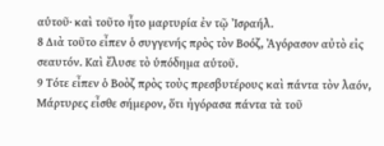αὑτοῦ· καὶ τοῦτο ἦτο μαρτυρία ἐν τῷ Ἰσραήλ.
8 Διὰ τοῦτο εἶπεν ὁ συγγενής πρὸς τὸν Βοόζ, Ἀγόρασον αὐτὸ εἰς σεαυτόν. Καὶ ἔλυσε τὸ ὑπόδημα αὑτοῦ.
9 Τότε εἶπεν ὁ Βοὸζ πρὸς τοὺς πρεσβυτέρους καὶ πάντα τὸν λαόν, Μάρτυρες εἶσθε σήμερον, ὅτι ἠγόρασα πάντα τὰ τοῦ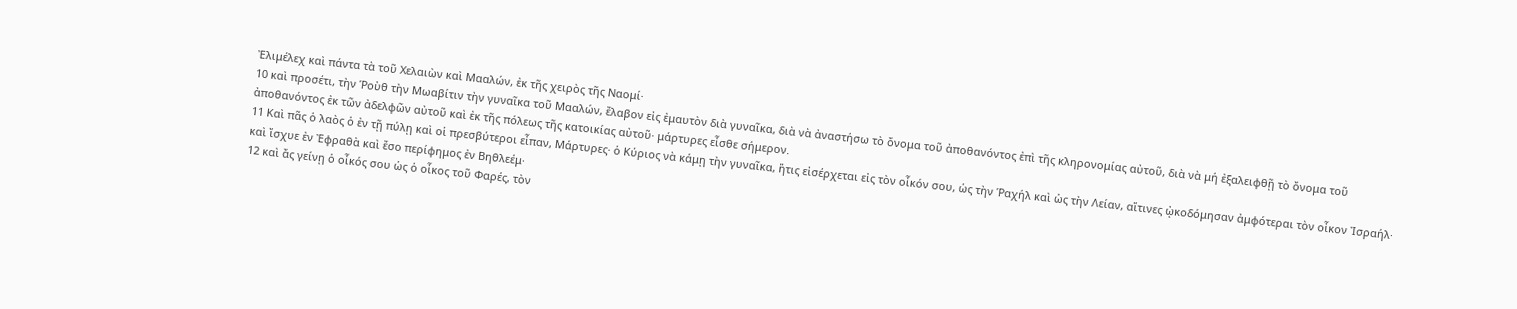Ἐλιμέλεχ καὶ πάντα τὰ τοῦ Χελαιὼν καὶ Μααλών, ἐκ τῆς χειρὸς τῆς Ναομί·
10 καὶ προσέτι, τὴν Ῥοὺθ τὴν Μωαβίτιν τὴν γυναῖκα τοῦ Μααλών, ἔλαβον εἰς ἐμαυτὸν διὰ γυναῖκα, διὰ νὰ ἀναστήσω τὸ ὄνομα τοῦ ἀποθανόντος ἐπὶ τῆς κληρονομίας αὐτοῦ, διὰ νὰ μή ἐξαλειφθῇ τὸ ὄνομα τοῦ ἀποθανόντος ἐκ τῶν ἀδελφῶν αὐτοῦ καὶ ἐκ τῆς πόλεως τῆς κατοικίας αὐτοῦ· μάρτυρες εἶσθε σήμερον.
11 Καὶ πᾶς ὁ λαὸς ὁ ἐν τῇ πύλῃ καὶ οἱ πρεσβύτεροι εἶπαν, Μάρτυρες· ὁ Κύριος νὰ κάμῃ τὴν γυναῖκα, ἥτις εἰσέρχεται εἰς τὸν οἶκόν σου, ὡς τὴν Ῥαχήλ καὶ ὡς τὴν Λείαν, αἵτινες ᾠκοδόμησαν ἀμφότεραι τὸν οἶκον Ἰσραήλ· καὶ ἴσχυε ἐν Ἐφραθὰ καὶ ἔσο περίφημος ἐν Βηθλεέμ·
12 καὶ ἄς γείνῃ ὁ οἶκός σου ὡς ὁ οἶκος τοῦ Φαρές, τὸν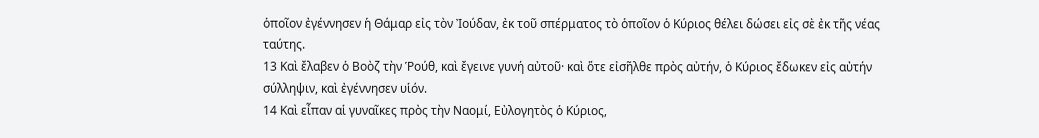ὁποῖον ἐγέννησεν ἡ Θάμαρ εἰς τὸν Ἰούδαν, ἐκ τοῦ σπέρματος τὸ ὁποῖον ὁ Κύριος θέλει δώσει εἰς σὲ ἐκ τῆς νέας ταύτης.
13 Καὶ ἔλαβεν ὁ Βοὸζ τὴν Ῥούθ, καὶ ἔγεινε γυνή αὐτοῦ· καὶ ὅτε εἰσῆλθε πρὸς αὐτήν, ὁ Κύριος ἔδωκεν εἰς αὐτήν σύλληψιν, καὶ ἐγέννησεν υἱόν.
14 Καὶ εἶπαν αἱ γυναῖκες πρὸς τὴν Ναομί, Εὐλογητὸς ὁ Κύριος,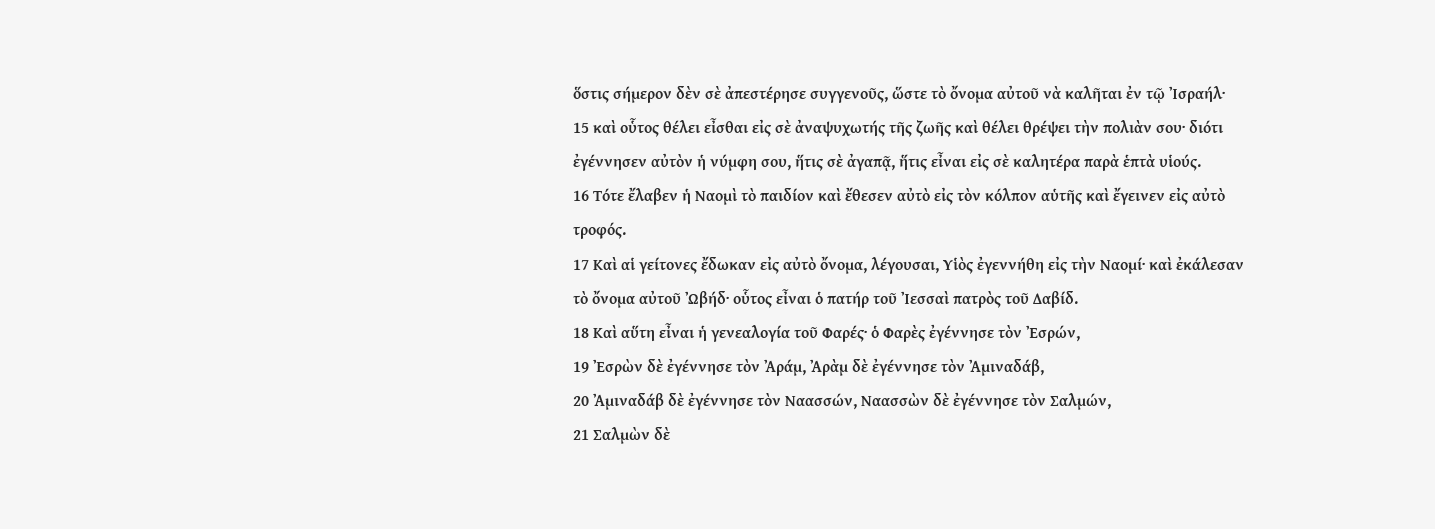ὅστις σήμερον δὲν σὲ ἀπεστέρησε συγγενοῦς, ὥστε τὸ ὄνομα αὐτοῦ νὰ καλῆται ἐν τῷ Ἰσραήλ·
15 καὶ οὗτος θέλει εἶσθαι εἰς σὲ ἀναψυχωτής τῆς ζωῆς καὶ θέλει θρέψει τὴν πολιὰν σου· διότι ἐγέννησεν αὐτὸν ἡ νύμφη σου, ἥτις σὲ ἀγαπᾷ, ἥτις εἶναι εἰς σὲ καλητέρα παρὰ ἑπτὰ υἱούς.
16 Τότε ἔλαβεν ἡ Ναομὶ τὸ παιδίον καὶ ἔθεσεν αὐτὸ εἰς τὸν κόλπον αὑτῆς καὶ ἔγεινεν εἰς αὐτὸ τροφός.
17 Καὶ αἱ γείτονες ἔδωκαν εἰς αὐτὸ ὄνομα, λέγουσαι, Υἱὸς ἐγεννήθη εἰς τὴν Ναομί· καὶ ἐκάλεσαν τὸ ὄνομα αὐτοῦ Ὠβήδ· οὗτος εἶναι ὁ πατήρ τοῦ Ἰεσσαὶ πατρὸς τοῦ Δαβίδ.
18 Καὶ αὕτη εἶναι ἡ γενεαλογία τοῦ Φαρές· ὁ Φαρὲς ἐγέννησε τὸν Ἐσρών,
19 Ἐσρὼν δὲ ἐγέννησε τὸν Ἀράμ, Ἀρὰμ δὲ ἐγέννησε τὸν Ἀμιναδάβ,
20 Ἀμιναδάβ δὲ ἐγέννησε τὸν Ναασσών, Ναασσὼν δὲ ἐγέννησε τὸν Σαλμών,
21 Σαλμὼν δὲ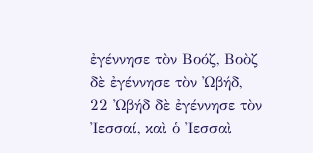ἐγέννησε τὸν Βοόζ, Βοὸζ δὲ ἐγέννησε τὸν Ὠβήδ,
22 Ὠβήδ δὲ ἐγέννησε τὸν Ἰεσσαί, καὶ ὁ Ἰεσσαὶ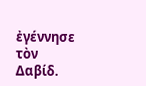ἐγέννησε τὸν Δαβίδ.